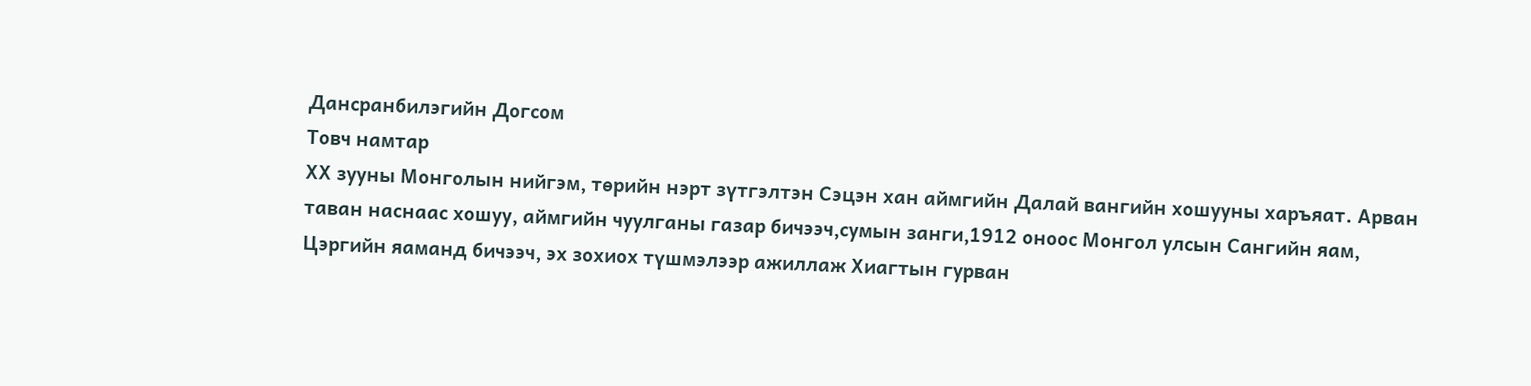Дансранбилэгийн Догсом
Товч намтар
ХХ зууны Монголын нийгэм, төрийн нэрт зүтгэлтэн Сэцэн хан аймгийн Далай вангийн хошууны харъяат. Арван таван наснаас хошуу, аймгийн чуулганы газар бичээч,сумын занги,1912 оноос Монгол улсын Сангийн яам, Цэргийн яаманд бичээч, эх зохиох түшмэлээр ажиллаж Хиагтын гурван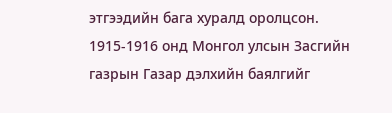этгээдийн бага хуралд оролцсон. 1915-1916 онд Монгол улсын Засгийн газрын Газар дэлхийн баялгийг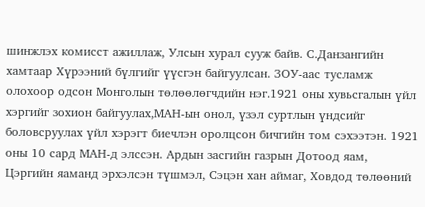шинжлэх комисст ажиллаж, Улсын хурал сууж байв. С.Данзангийн хамтаар Хүрээний бүлгийг үүсгэн байгуулсан. ЗОУ-аас тусламж олохоор одсон Монголын төлөөлөгчдийн нэг.1921 оны хувьсгалын үйл хэргийг зохион байгуулах,МАН-ын онол, үзэл суртлын үндсийг боловсруулах үйл хэрэгт биечлэн оролцсон бичгийн том сэхээтэн. 1921 оны 10 сард МАН-д элссэн. Ардын засгийн газрын Дотоод яам, Цэргийн яаманд эрхэлсэн түшмэл, Сэцэн хан аймаг, Ховдод төлөөний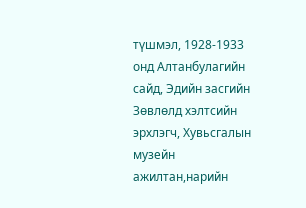түшмэл, 1928-1933 онд Алтанбулагийн сайд, Эдийн засгийн Зөвлөлд хэлтсийн эрхлэгч, Хувьсгалын музейн ажилтан,нарийн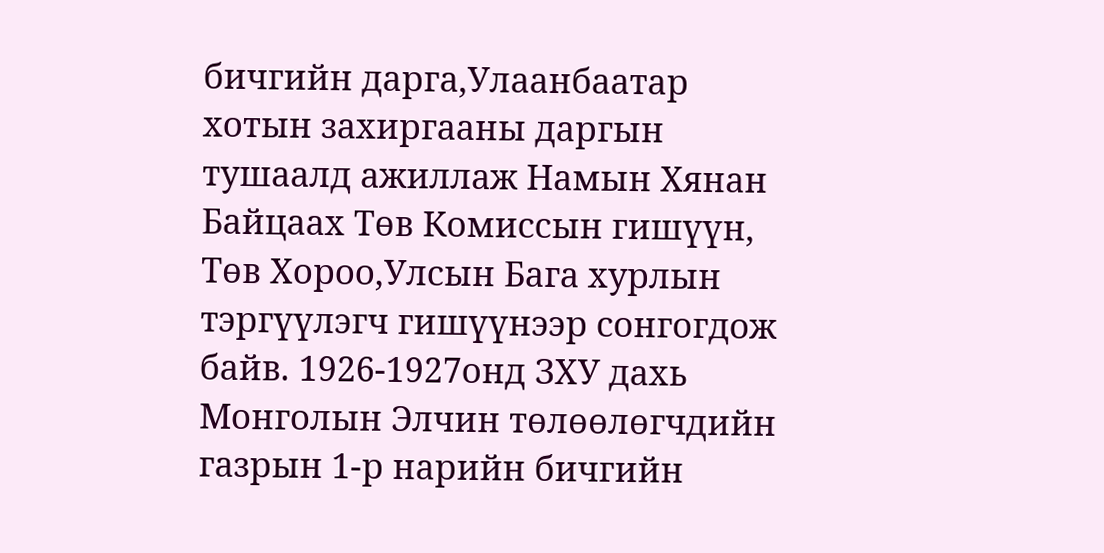бичгийн дарга,Улаанбаатар хотын захиргааны даргын тушаалд ажиллаж Намын Хянан Байцаах Төв Комиссын гишүүн, Төв Хороо,Улсын Бага хурлын тэргүүлэгч гишүүнээр сонгогдож байв. 1926-1927онд ЗХУ дахь Монголын Элчин төлөөлөгчдийн газрын 1-р нарийн бичгийн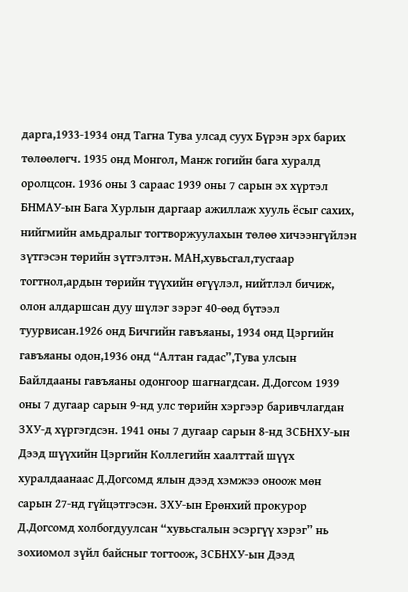дарга,1933-1934 онд Тагна Тува улсад суух Бүрэн эрх барих төлөөлөгч. 1935 онд Монгол, Манж гогийн бага хуралд оролцсон. 1936 оны 3 сараас 1939 оны 7 сарын эх хүртэл БНМАУ-ын Бага Хурлын даргаар ажиллаж хууль ёсыг сахих, нийгмийн амьдралыг тогтворжуулахын төлөө хичээнгүйлэн зүтгэсэн төрийн зүтгэлтэн. МАН,хувьсгал,тусгаар тогтнол,ардын төрийн түүхийн өгүүлэл, нийтлэл бичиж, олон алдаршсан дуу шүлэг зэрэг 40-өөд бүтээл туурвисан.1926 онд Бичгийн гавъяаны, 1934 онд Цэргийн гавъяаны одон,1936 онд “Алтан гадас”,Тува улсын Байлдааны гавъяаны одонгоор шагнагдсан. Д.Догсом 1939 оны 7 дугаар сарын 9-нд улс төрийн хэргээр баривчлагдан ЗХУ-д хүргэгдсэн. 1941 оны 7 дугаар сарын 8-нд ЗСБНХУ-ын Дээд шүүхийн Цэргийн Коллегийн хаалттай шүүх хуралдаанаас Д.Догсомд ялын дээд хэмжээ оноож мөн сарын 27-нд гүйцэтгэсэн. ЗХУ-ын Ерөнхий прокурор Д.Догсомд холбогдуулсан “хувьсгалын эсэргүү хэрэг” нь зохиомол зүйл байсныг тогтоож, ЗСБНХУ-ын Дээд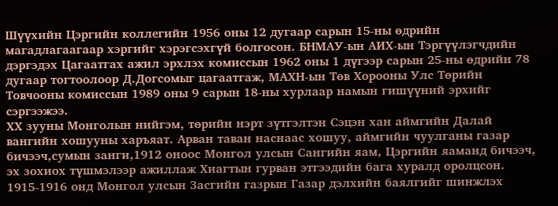Шүүхийн Цэргийн коллегийн 1956 оны 12 дугаар сарын 15-ны өдрийн магадлагаагаар хэргийг хэрэгсэхгүй болгосон. БНМАУ-ын АИХ-ын Тэргүүлэгчдийн дэргэдэх Цагаатгах ажил эрхлэх комиссын 1962 оны 1 дүгээр сарын 25-ны өдрийн 78 дугаар тогтоолоор Д.Догсомыг цагаатгаж, МАХН-ын Төв Хорооны Улс Төрийн Товчооны комиссын 1989 оны 9 сарын 18-ны хурлаар намын гишүүний эрхийг сэргээжээ.
ХХ зууны Монголын нийгэм, төрийн нэрт зүтгэлтэн Сэцэн хан аймгийн Далай вангийн хошууны харъяат. Арван таван наснаас хошуу, аймгийн чуулганы газар бичээч,сумын занги,1912 оноос Монгол улсын Сангийн яам, Цэргийн яаманд бичээч, эх зохиох түшмэлээр ажиллаж Хиагтын гурван этгээдийн бага хуралд оролцсон. 1915-1916 онд Монгол улсын Засгийн газрын Газар дэлхийн баялгийг шинжлэх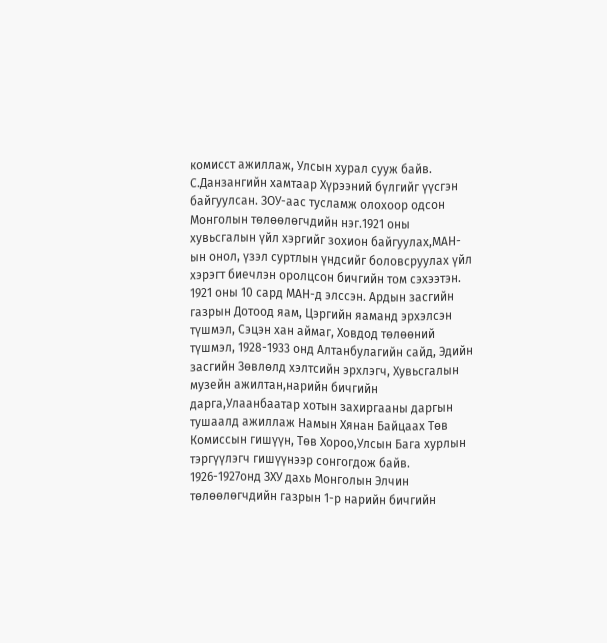комисст ажиллаж, Улсын хурал сууж байв. С.Данзангийн хамтаар Хүрээний бүлгийг үүсгэн байгуулсан. ЗОУ-аас тусламж олохоор одсон Монголын төлөөлөгчдийн нэг.1921 оны хувьсгалын үйл хэргийг зохион байгуулах,МАН-ын онол, үзэл суртлын үндсийг боловсруулах үйл хэрэгт биечлэн оролцсон бичгийн том сэхээтэн. 1921 оны 10 сард МАН-д элссэн. Ардын засгийн газрын Дотоод яам, Цэргийн яаманд эрхэлсэн түшмэл, Сэцэн хан аймаг, Ховдод төлөөний түшмэл, 1928-1933 онд Алтанбулагийн сайд, Эдийн засгийн Зөвлөлд хэлтсийн эрхлэгч, Хувьсгалын музейн ажилтан,нарийн бичгийн дарга,Улаанбаатар хотын захиргааны даргын тушаалд ажиллаж Намын Хянан Байцаах Төв Комиссын гишүүн, Төв Хороо,Улсын Бага хурлын тэргүүлэгч гишүүнээр сонгогдож байв. 1926-1927онд ЗХУ дахь Монголын Элчин төлөөлөгчдийн газрын 1-р нарийн бичгийн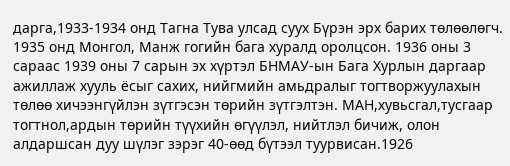дарга,1933-1934 онд Тагна Тува улсад суух Бүрэн эрх барих төлөөлөгч. 1935 онд Монгол, Манж гогийн бага хуралд оролцсон. 1936 оны 3 сараас 1939 оны 7 сарын эх хүртэл БНМАУ-ын Бага Хурлын даргаар ажиллаж хууль ёсыг сахих, нийгмийн амьдралыг тогтворжуулахын төлөө хичээнгүйлэн зүтгэсэн төрийн зүтгэлтэн. МАН,хувьсгал,тусгаар тогтнол,ардын төрийн түүхийн өгүүлэл, нийтлэл бичиж, олон алдаршсан дуу шүлэг зэрэг 40-өөд бүтээл туурвисан.1926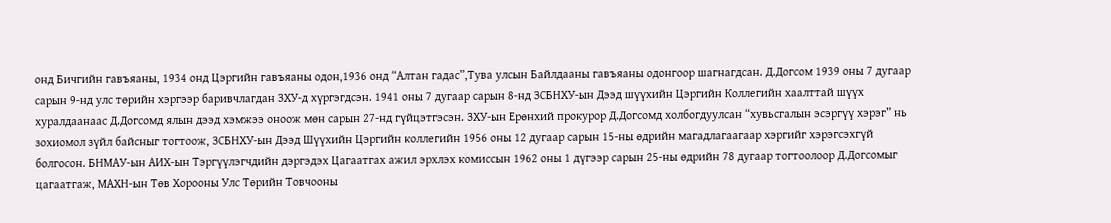онд Бичгийн гавъяаны, 1934 онд Цэргийн гавъяаны одон,1936 онд “Алтан гадас”,Тува улсын Байлдааны гавъяаны одонгоор шагнагдсан. Д.Догсом 1939 оны 7 дугаар сарын 9-нд улс төрийн хэргээр баривчлагдан ЗХУ-д хүргэгдсэн. 1941 оны 7 дугаар сарын 8-нд ЗСБНХУ-ын Дээд шүүхийн Цэргийн Коллегийн хаалттай шүүх хуралдаанаас Д.Догсомд ялын дээд хэмжээ оноож мөн сарын 27-нд гүйцэтгэсэн. ЗХУ-ын Ерөнхий прокурор Д.Догсомд холбогдуулсан “хувьсгалын эсэргүү хэрэг” нь зохиомол зүйл байсныг тогтоож, ЗСБНХУ-ын Дээд Шүүхийн Цэргийн коллегийн 1956 оны 12 дугаар сарын 15-ны өдрийн магадлагаагаар хэргийг хэрэгсэхгүй болгосон. БНМАУ-ын АИХ-ын Тэргүүлэгчдийн дэргэдэх Цагаатгах ажил эрхлэх комиссын 1962 оны 1 дүгээр сарын 25-ны өдрийн 78 дугаар тогтоолоор Д.Догсомыг цагаатгаж, МАХН-ын Төв Хорооны Улс Төрийн Товчооны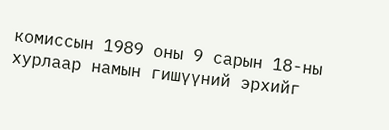комиссын 1989 оны 9 сарын 18-ны хурлаар намын гишүүний эрхийг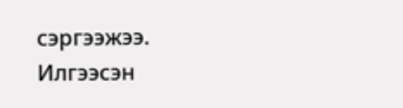сэргээжээ.
Илгээсэн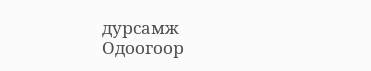дурсамж
Одоогоор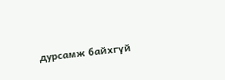дурсамж байхгүй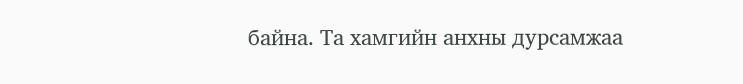байна. Та хамгийн анхны дурсамжаа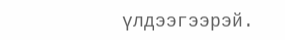үлдээгээрэй.